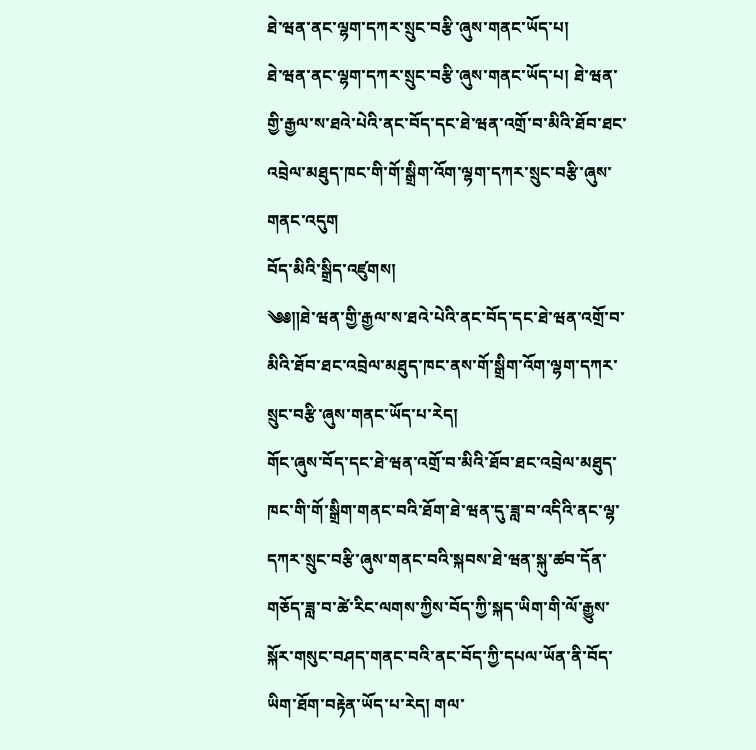ཐེ་ཝན་ནང་ལྷག་དཀར་སྲུང་བརྩི་ཞུས་གནང་ཡོད་པ།
ཐེ་ཝན་ནང་ལྷག་དཀར་སྲུང་བརྩི་ཞུས་གནང་ཡོད་པ། ཐེ་ཝན་གྱི་རྒྱལ་ས་ཐའེ་པེའི་ནང་བོད་དང་ཐེ་ཝན་འགྲོ་བ་མིའི་ཐོབ་ཐང་འབྲེལ་མཐུད་ཁང་གི་གོ་སྒྲིག་འོག་ལྷག་དཀར་སྲུང་བརྩི་ཞུས་གནང་འདུག
བོད་མིའི་སྒྲིད་འཛུགས།
༄༅༎ཐེ་ཝན་གྱི་རྒྱལ་ས་ཐའེ་པེའི་ནང་བོད་དང་ཐེ་ཝན་འགྲོ་བ་མིའི་ཐོབ་ཐང་འབྲེལ་མཐུད་ཁང་ནས་གོ་སྒྲིག་འོག་ལྷག་དཀར་སྲུང་བརྩི་ཞུས་གནང་ཡོད་པ་རེད།
གོང་ཞུས་བོད་དང་ཐེ་ཝན་འགྲོ་བ་མིའི་ཐོབ་ཐང་འབྲེལ་མཐུད་ཁང་གི་གོ་སྒྲིག་གནང་བའི་ཐོག་ཐེ་ཝན་དུ་ཟླ་བ་འདིའི་ནང་ལྷ་དཀར་སྲུང་བརྩི་ཞུས་གནང་བའི་སྐབས་ཐེ་ཝན་སྐུ་ཚབ་དོན་གཅོད་ཟླ་བ་ཚེ་རིང་ལགས་ཀྱིས་བོད་ཀྱི་སྐད་ཡིག་གི་ལོ་རྒྱུས་སྐོར་གསུང་བཤད་གནང་བའི་ནང་བོད་ཀྱི་དཔལ་ཡོན་ནི་བོད་ཡིག་ཐོག་བརྟེན་ཡོད་པ་རེད། གལ་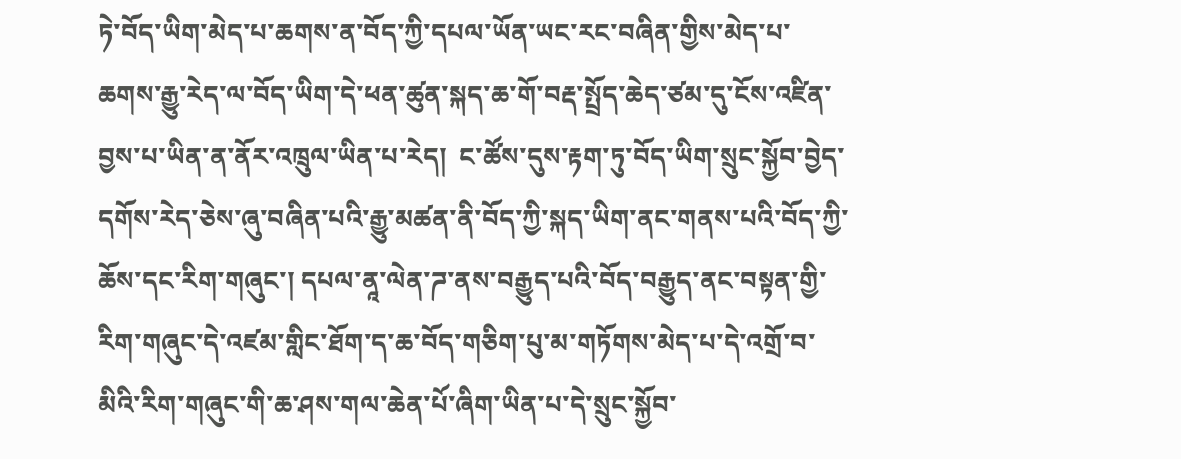ཏེ་བོད་ཡིག་མེད་པ་ཆགས་ན་བོད་ཀྱི་དཔལ་ཡོན་ཡང་རང་བཞིན་གྱིས་མེད་པ་ཆགས་རྒྱུ་རེད་ལ་བོད་ཡིག་དེ་ཕན་ཚུན་སྐད་ཆ་གོ་བརྡ་སྤྲོད་ཆེད་ཙམ་དུ་ངོས་འཛིན་བྱས་པ་ཡིན་ན་ནོར་འཁྲུལ་ཡིན་པ་རེད།  ང་ཚོས་དུས་རྟག་ཏུ་བོད་ཡིག་སྲུང་སྐྱོབ་བྱེད་དགོས་རེད་ཅེས་ཞུ་བཞིན་པའི་རྒྱུ་མཚན་ནི་བོད་ཀྱི་སྐད་ཡིག་ནང་གནས་པའི་བོད་ཀྱི་ཆོས་དང་རིག་གཞུང་། དཔལ་ནཱ་ལེན་ཌ་ནས་བརྒྱུད་པའི་བོད་བརྒྱུད་ནང་བསྟན་གྱི་རིག་གཞུང་དེ་འཛམ་གླིང་ཐོག་ད་ཆ་བོད་གཅིག་པུ་མ་གཏོགས་མེད་པ་དེ་འགྲོ་བ་མིའི་རིག་གཞུང་གི་ཆ་ཤས་གལ་ཆེན་པོ་ཞིག་ཡིན་པ་དེ་སྲུང་སྐྱོབ་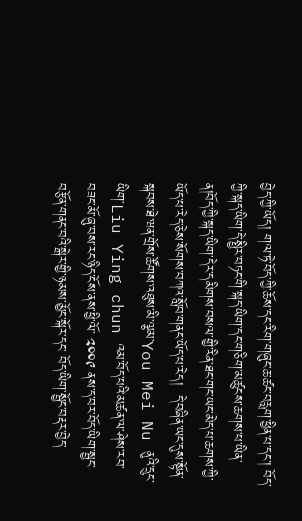བྱེད་ཀྱི་ཡོད། གལ་ཏེ་བོད་ཀྱི་ཆོས་དང་རིག་གཞུང་ཆ་ཚང་བརླག་ཕྱིན་པ་དང་། བོད་ཀྱི་སྐད་ཡིག་དེ་སྤྱིར་བཏང་གི་སྐད་ཡིག་དང་གཅིག་མཚུངས་ཆགས་པ་ཡིན་ན།བོད་ཀྱི་སྐད་ཡིག་དེར་དམིགས་བསལ་གྱི་རིན་ཐང་གང་ཡང་མེད་པ་ཆགས་ཀྱི་ཡོད་པ་རེད་ཅེས་སོགས་བཀའ་སློབ་གནང་ཡོད་པ་རེད།  དེ་བཞིན་ཡང་དུས་སྟོན་སྐབས་ཐེ་ཝན་གྲོས་ཚོགས་འཐུས་མི་ལྕམ་You Mei Nu ནུའི་དྲུང་ཡིག་Liu Ying chun འམ་བོད་པའི་མཚན་ལ་ཤེས་རབ་བཟང་མོ་ཞུ་བས་རང་ཉིད་ངོས་ནས་ཕྱི་ལོ་ ༢༠༠༩ ནས་ད་བར་བོད་ཡིག་སྦྱང་བརྩོན་གནང་བའི་སྒེར་གྱི་ཉམས་མྱོང་སྐོར་དང་ བོད་ཡིག་སྦྱོང་བརྡར་བྱེད་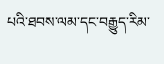པའི་ཐབས་ལམ་དང་བརྒྱུད་རིམ་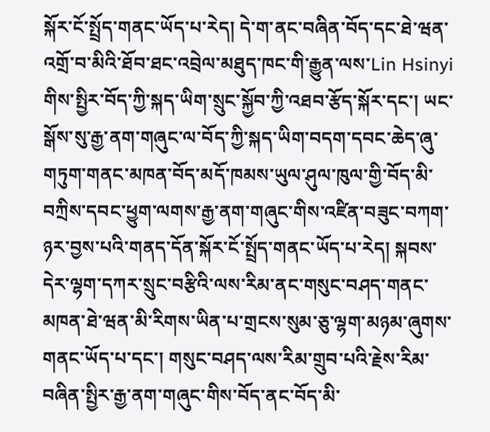སྐོར་ངོ་སྤྲོད་གནང་ཡོད་པ་རེད། དེ་ག་ནང་བཞིན་བོད་དང་ཐེ་ཝན་འགྲོ་བ་མིའི་ཐོབ་ཐང་འབྲེལ་མཐུད་ཁང་གི་རྒྱུན་ལས་Lin Hsinyi  གིས་སྤྱིར་བོད་ཀྱི་སྐད་ཡིག་སྲུང་སྐྱོབ་ཀྱི་འཐབ་རྩོད་སྐོར་དང་། ཡང་སྒོས་སུ་རྒྱ་ནག་གཞུང་ལ་བོད་ཀྱི་སྐད་ཡིག་བདག་དབང་ཆེད་ཞུ་གཏུག་གནང་མཁན་བོད་མདོ་ཁམས་ཡུལ་ཤུལ་ཁུལ་གྱི་བོད་མི་བཀྲིས་དབང་ཕྱུག་ལགས་རྒྱ་ནག་གཞུང་གིས་འཛིན་བཟུང་བཀག་ཉར་བྱས་པའི་གནད་དོན་སྐོར་ངོ་སྤྲོད་གནང་ཡོད་པ་རེད། སྐབས་དེར་ལྷག་དཀར་སྲུང་བརྩིའི་ལས་རིམ་ནང་གསུང་བཤད་གནང་མཁན་ཐེ་ཝན་མི་རིགས་ཡིན་པ་གྲངས་སུམ་ཅུ་ལྷག་མཉམ་ཞུགས་གནང་ཡོད་པ་དང་། གསུང་བཤད་ལས་རིམ་གྲུབ་པའི་རྗེས་རིམ་བཞིན་སྤྱིར་རྒྱ་ནག་གཞུང་གིས་བོད་ནང་བོད་མི་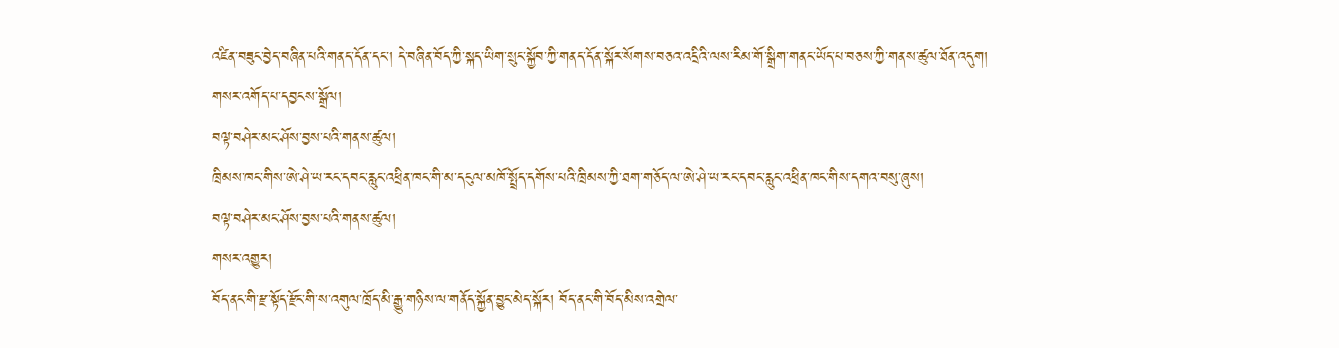འཛིན་བཟུང་བྱེད་བཞིན་པའི་གནད་དོན་དང་། དེ་བཞིན་བོད་ཀྱི་སྐད་ཡིག་སྲུང་སྐྱོབ་ཀྱི་གནད་དོན་སྐོར་སོགས་བཅའ་འདྲིའི་ལས་རིམ་གོ་སྒྲིག་གནང་ཡོད་པ་བཅས་ཀྱི་གནས་ཚུལ་ཐོན་འདུག།
གསར་འགོད་པ་དབྱངས་སྒྲོལ།
བལྟ་བཤེར་མང་ཤོས་བྱས་པའི་གནས་ཚུལ།
ཁྲིམས་ཁང་གིས་ཨེ་ཤེ་ཡ་རང་དབང་རླུང་འཕྲིན་ཁང་གི་མ་དངུལ་མཁོ་སྤྲོད་དགོས་པའི་ཁྲིམས་ཀྱི་ཐག་གཅོད་ལ་ཨེ་ཤེ་ཡ་རང་དབང་རླུང་འཕྲིན་ཁང་གིས་དགའ་བསུ་ཞུས།
བལྟ་བཤེར་མང་ཤོས་བྱས་པའི་གནས་ཚུལ།
གསར་འགྱུར།
བོད་ནང་གི་རྫ་སྟོད་རྫོང་གི་ས་འགུལ་ཁྲོད་མི་རྒྱུ་གཉིས་ལ་གནོད་སྐྱོན་བྱུང་མེད་སྐོར། བོད་ནང་གི་བོད་མིས་འགྲེལ་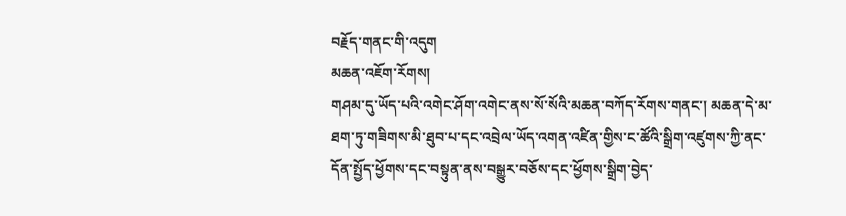བརྗོད་གནང་གི་འདུག
མཆན་འཇོག་རོགས།
གཤམ་དུ་ཡོད་པའི་འགེང་ཤོག་འགེང་ནས་སོ་སོའི་མཆན་བཀོད་རོགས་གནང་། མཆན་དེ་མ་ཐག་ཏུ་གཟིགས་མི་ཐུབ་པ་དང་འབྲེལ་ཡོད་འགན་འཛིན་གྱིས་ང་ཚོའི་སྒྲིག་འཛུགས་ཀྱི་ནང་དོན་སྤྱོད་ཕྱོགས་དང་བསྟུན་ནས་བསྒྱུར་བཅོས་དང་ཕྱོགས་སྒྲིག་བྱེད་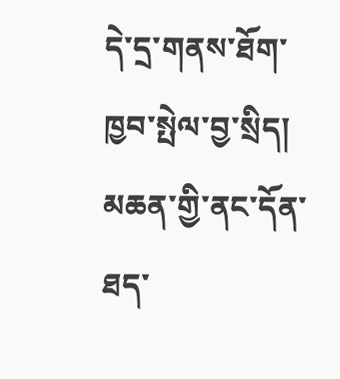དེ་དྲ་གནས་ཐོག་ཁྱབ་སྤེལ་བྱ་སྲིད། མཆན་གྱི་ནང་དོན་ཐད་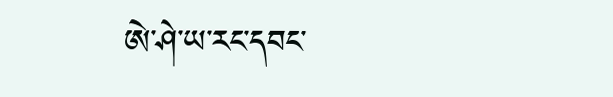ཨེ་ཤེ་ཡ་རང་དབང་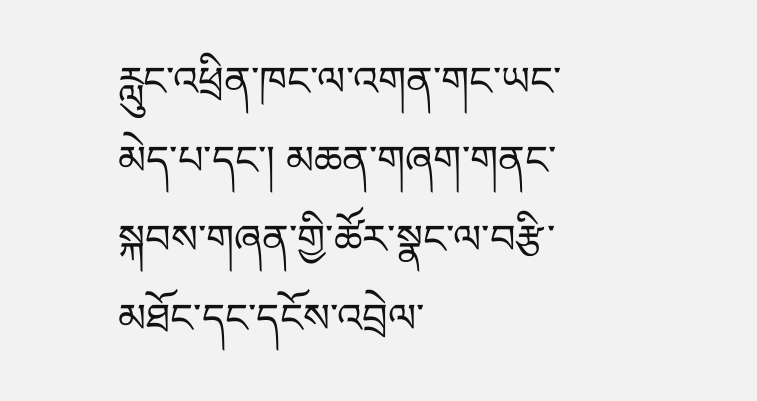རླུང་འཕྲིན་ཁང་ལ་འགན་གང་ཡང་མེད་པ་དང་། མཆན་གཞག་གནང་སྐབས་གཞན་གྱི་ཚོར་སྣང་ལ་བརྩི་མཐོང་དང་དངོས་འབྲེལ་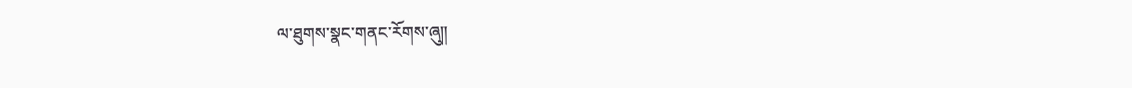ལ་ཐུགས་སྣང་གནང་རོགས་ཞུ༎